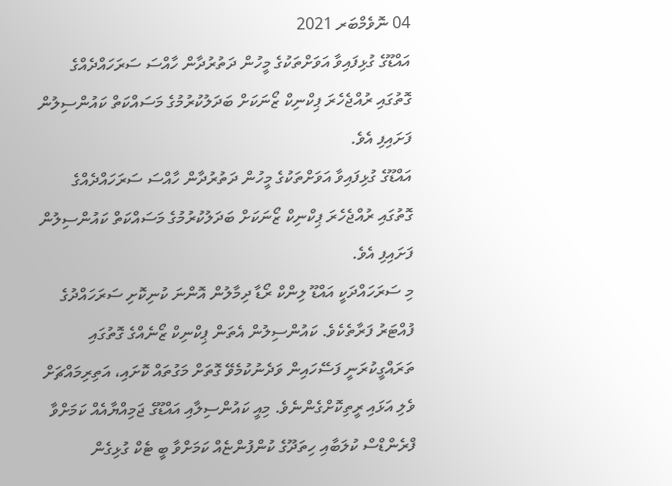04 ނޮވެމްބަރ 2021
އައްޑޫގެ ގުޅިފައިވާ އަވަށްތަކުގެ މީހުން ދަތުރުދާން ހާއްސަ ސަރަހައްދެއްގެ ގޮތުގައި ރުއްޖެހެރަ ޕިކްނިކް ޒޯނަކަށް ބަދަލުކުރުމުގެ މަސައްކަތް ކައުންސިލުން ފަށައިފި އެވެ.
އައްޑޫގެ ގުޅިފައިވާ އަވަށްތަކުގެ މީހުން ދަތުރުދާން ހާއްސަ ސަރަހައްދެއްގެ ގޮތުގައި ރުއްޖެހެރަ ޕިކްނިކް ޒޯނަކަށް ބަދަލުކުރުމުގެ މަސައްކަތް ކައުންސިލުން ފަށައިފި އެވެ.
މި ސަރަހައްދަކީ އައްޑޫ ލިންކް ރޯޑާ ދިމާލުން އޮންނަ ކުނިކޮށި ސަރަހައްދުގެ ފުއްޓަރު ފަރާތެކެވެ. ކައުންސިލުން އެތަން ޕިކްނިކް ޒޯނެއްގެ ގޮތުގައި ތަރައްގީކުރަނީ ފަސޭހައިން ވަދެނުކުމެވޭ ގޮތަށް މަގުތައް ކޮށައި، އަތިރިމައްޗަށް ވެލި އަޅައި ރީތިކޮށްގެންނެވެ. މިއީ ކައުންސިލާއި އައްޑޫގެ ޖަމިއްޔާއެއް ކަމަށްވާ ފްރެންޑްސް ކުލަބާއި ހިތަދޫގެ ކުންފުންޏެއް ކަމަށްވާ ބީ ޓެކް ގުޅިގެން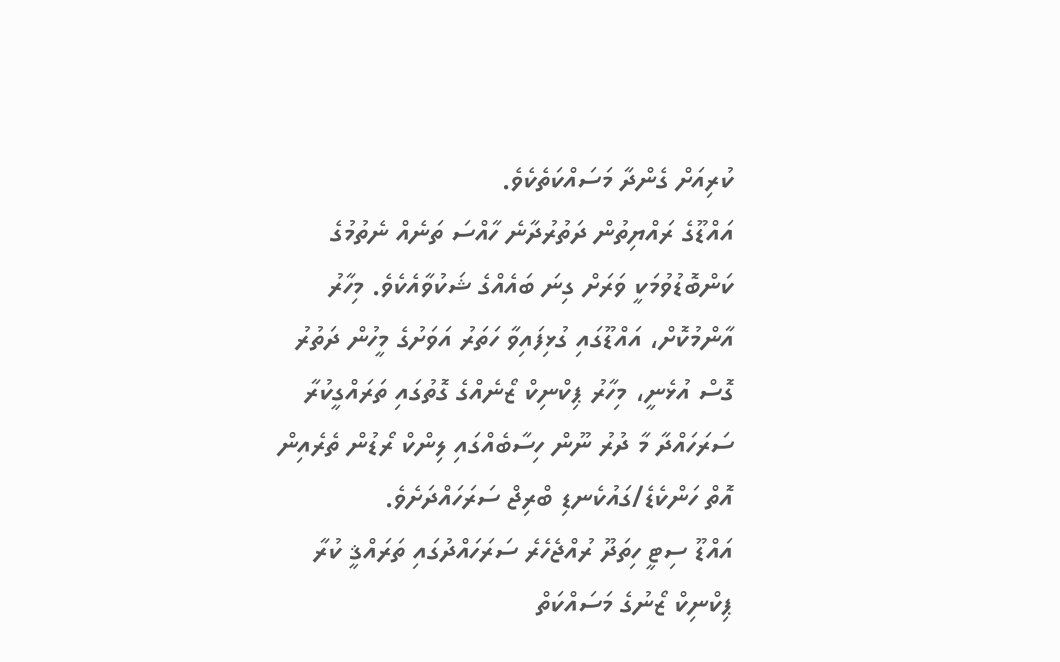ކުރިއަށް ގެންދާ މަސައްކަތެކެވެ.
އައްޑޫގެ ރައްޔިތުން ދަތުރުދާނެ ހާއްސަ ތަނެއް ނެތުމުގެ ކަންބޮޑުވުމަކީ ވަރަށް ގިނަ ބައެއްގެ ޝަކުވާއެކެވެ. މިހާރު އާންމުކޮށް، އައްޑޫގައި ގުޅިފައިވާ ހަތަރު އަވަށުގެ މީހުން ދަތުރު ގޮސް އުޅެނީ، މިހާރު ޕިކްނިކް ޒޯނެއްގެ ގޮތުގައި ތަރައްގީކުރާ ސަރަހައްދާ މާ ދުރު ނޫން ހިސާބެއްގައި ލިންކް ރޯޑުން ތެރެއިން އޮތް ހަންކެޑެ/ގައުކެނޑި ބްރިޖް ސަރަހައްދަށެވެ.
އައްޑޫ ސިޓީ ހިތަދޫ ރުއްޖެހެރެ ސަރަހައްދުގައި ތަރައްޤީ ކުރާ ޕިކްނިކް ޒޯނުގެ މަސައްކަތް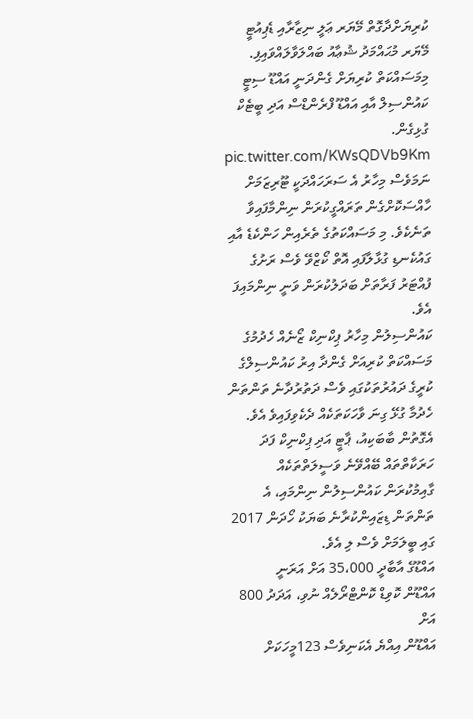ކުރިޔަށްދާގޮތް މޭޔަރ ޢަލީ ނިޒާރާއި ޑެޕިއުޓީ މޭޔަރ މުޙައްމަދު ޝުޢާއު ބައްލަވާލައްވައިފި. މިމަސައްކަތް ކުރިޔަށް ގެންދަނީ އައްޑޫ ސިޓީ ކައުންސިލް އާއި އައްޑޫ ފްރެންޑްސް އަދި ބީޓެކް ގުޅިގެން. pic.twitter.com/KWsQDVb9Km
ނަމަވެސް މިހާރު އެ ސަރަހައްދަކީ ޓޫރިޒަމަށް ހާއްސަކޮށްގެން ތަރައްގީކުރަން ނިންމާފައިވާ ތަނެކެވެ. މި މަސައްކަތުގެ ތެރެއިން ހަންކެޑެ އާއި ގައުކެނޑި ގުޅާލާފައި އޮތް ކޯޒްވޭ ވެސް ރަށުގެ ފުއްޓަރު ފަރާތަށް ބަދަލުކުރަން ވަނީ ނިންމައިފަ އެވެ.
ކައުންސިލުން މިހާރު ޕިކްނިކް ޒޯނެއް ހެދުމުގެ މަސައްކަތް ކުރިއަށް ގެންދާ އިރު ކައުންސިލްގެ ކުރީގެ ދައުރުތަކުގައި ވެސް ދަތުރުދާނެ ތަންތަން ހެދުމާ ގުޅޭ ގިނަ ވާހަކަތަކެއް ދެކެވިފައިވެ އެވެ. އެގޮތުން ބާބަކިއު، ޕާޓީ އަދި ޕިކްނިކް ފަދަ ހަރަކާތްތައް ބޭއްވޭނެ ވަސީލަތްތަކެއް ގާއިމުކުރަން ކައުންސިލުން ނިންމައި، އެ ތަންތަން ޑިޒައިންކުރާނެ ބަޔަކު ހޯދަން 2017 ގައި ބީލަމަށް ވެސް ލި އެވެ.
އައްޑޫގެ އާބާދީ 35،000 އަށް އަރަނީ
އައްޑޫން ކޮވިޑް ކޮންޓްރޯލެއް ނުވި، އަދަދު 800 އަށް
އައްޑޫން އިއްޔެ އެކަނިވެސް 123މީހަކަށް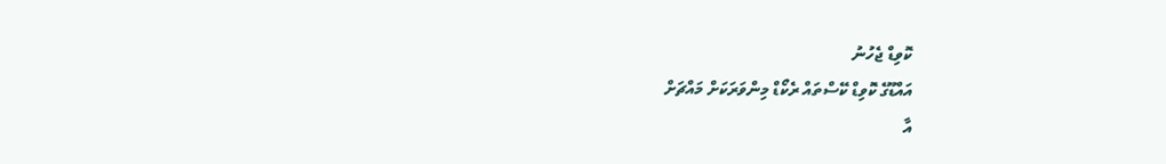ކޮވިޑް ޖެހުނު
އައްޑޫގެ ކޮވިޑް ކޭސްތައް ރެކޯޑް މިންވަރަކަށް މައްޗަށް
އާ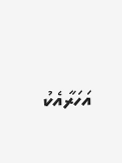އަހަރާއެކު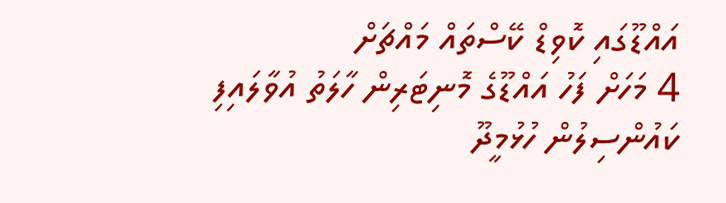އައްޑޫގައި ކޮވިޑް ކޭސްތައް މައްޗަށް
4 މަހަށް ފަހު އައްޑޫގެ މޮނިޓަރިން ހާލަތު އުވާލައިފި
ކައުންސިލުން ހުޅުމީދޫ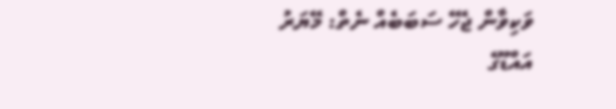ވަކިވާން ޖެހޭ ސަބަބެއް ނެތް: މޭޔަރު
އައްޑޫގެ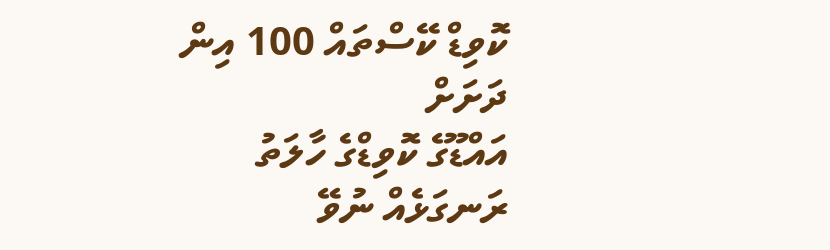ކޮވިޑް ކޭސްތައް 100 އިން ދަށަށް
އައްޑޫގެ ކޮވިޑްގެ ހާލަތު ރަނގަޅެއް ނުވޭ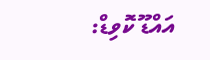އައްޑޫ ކޮވިޑް: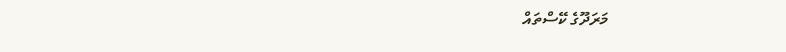މަރަދޫގެ ކޭސްތައް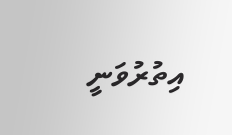އިތުރުވަނީ